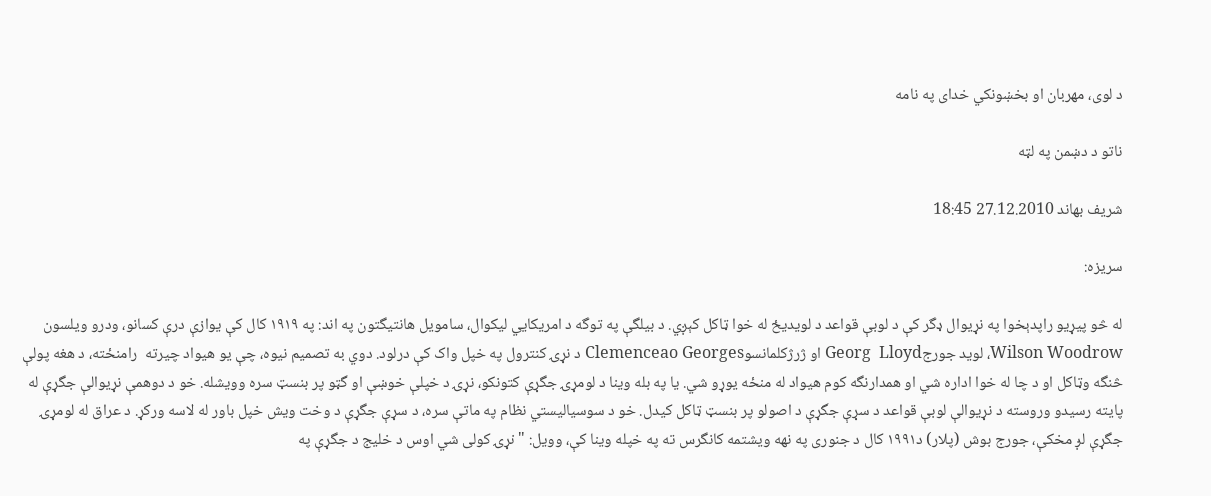د لوی، مهربان او بخښونکي خدای په نامه

ناتو د دښمن په لټه

شریف بهاند 27.12.2010 18:45

سریزه:

له څو پیړیو راپدېخوا په نړیوال ډگر کې د لوبې قواعد د لویدیځ له خوا ټاکل کېږي. د بیلگې په توگه د امریکایي لیکوال، سامویل هانتیگتون په اند: په ۱۹۱۹ کال کې یوازې درې کسانو، ودرو ویلسون Wilson Woodrow، لوید جورجGeorg  Lloyd او ژرژکلمانسوClemenceao Georges د نړۍ کنترول په خپل واک کې درلود. دوي به تصمیم نیوه، چې یو هیواد چیرته  رامنځته، د هغه پولې څنگه وټاکل او د چا له خوا اداره شي او همدارنگه کوم هیواد له منځه یوړو شي. یا په بله وینا د لومړۍ جگړې کتونکو، نړۍ د خپلې خوښې او گټو پر بنسټ سره وویشله. خو د دوهمې نړیوالې جگړې له پایته رسیدو وروسته د نړیوالې لوبې قواعد د سړې جگړې د اصولو پر بنسټ ټاکل کیدل. خو د سوسیالیستي نظام په ماتې سره، د سړې جگړې د وخت ویش خپل باور له لاسه ورکړ. د عراق له لومړۍ جگړې لږ مخکې، جورج بوش (پلار) د۱۹۹۱ کال د جنوری په نهه ویشتمه کانگرس ته په خپله وینا کې، وویل: " نړۍ کولی شي اوس د خلیج د جگړې په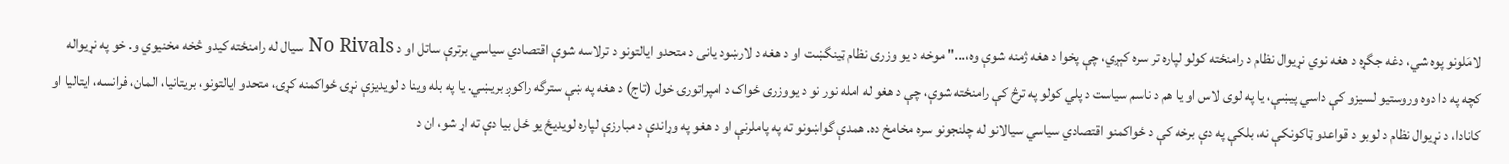لامَلونو پوه شي، دغه جگړه د هغه نوي نړیوال نظام د رامنځته کولو لپاره تر سره کېږي، چې پخوا د هغه ژمنه شوې وه،..." موخه د یو وزری نظام ټینگښت او د هغه د لارښود یانی د متحدو ایالتونو د ترلاسه شوې اقتصادي سیاسي برترې ساتل او د No Rivals سیال له رامنځته کیدو څخه مخنیوي و. خو په نړیواله کچه په دا دوه وروستیو لسیزو کې داسي پیښې، یا په لوی لاس او یا هم د ناسم سیاست د پلي کولو په ترڅ کې رامنځته شوې، چې د هغو له امله نور نو د یووزری ځواک د امپراتورۍ خول (تاج) د هغه په ښې سترگه راکوږ بریښي. یا په بله وینا د لویدیزې نړۍ ځواکمنه کړۍ، متحدو ایالتونو، بریتانیا، المان، فرانسه، ایتالیا او کانادا، د نړیوال نظام د لوبو د قواعدو ټاکونکې نه، بلکې په دې برخه کې د ځواکمنو اقتصادي سیاسي سیالانو له چلنجونو سره مخامخ ده. همدې گواښونو ته په پاملرنې او د هغو په وړاندې د مبارزې لپاره لویدیځ یو ځل بیا دې ته اړ شو، ان د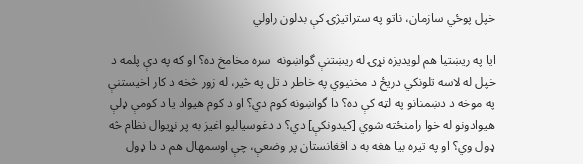خپل پوځي سازمان، ناتو په ستراتیژۍ کې بدلون راولي

ایا په ریښتیا هم لویدیزه نړۍ له ریښتنې گواښونه  سره مخامخ ده؟ او که په دې پلمه د خپل له لاسه تلونکي دریځ د مخنیوي په خاطر د تل په څیر، له زور څخه د کار اخیستنې په موخه د دښمنانو په لټه کې ده؟ دا گواښونه کوم دي؟ او د کوم هیواد یا د کومې ډلې هیوادونو له خوا رامنځته شوي [کیدونکې] دي؟ د دغوسيالیو اغیز به پر نړیوال نظام څه ډول وي؟ او په تیره بیا هغه به د افغانستان پر وضعې، چې اوسمهال هم د دا ډول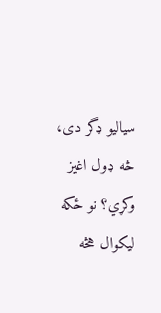سیالیو ډگر دی، څه ډول اغیز وکړي؟ نو ځکه لیکوال هڅه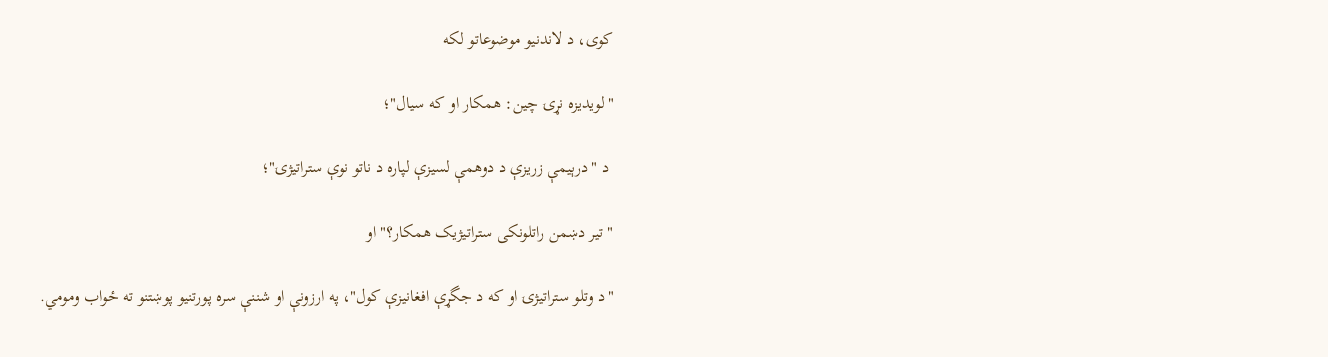کوی، د لاندنیو موضوعاتو لکه

"لویدیزه نړۍ چین: همکار او که سیال"؛

 د "درېیمې زریزې د دوهمې لسیزې لپاره د ناتو نوې ستراتیژۍ"؛

"تیر دښمن راتلونکی ستراتیژیک همکار؟" او

"د وتلو ستراتیژۍ او که د جگړې افغانیزې کول"، په ارزونې او شننې سره پورتنیو پوښتنو ته ځواب ومومي.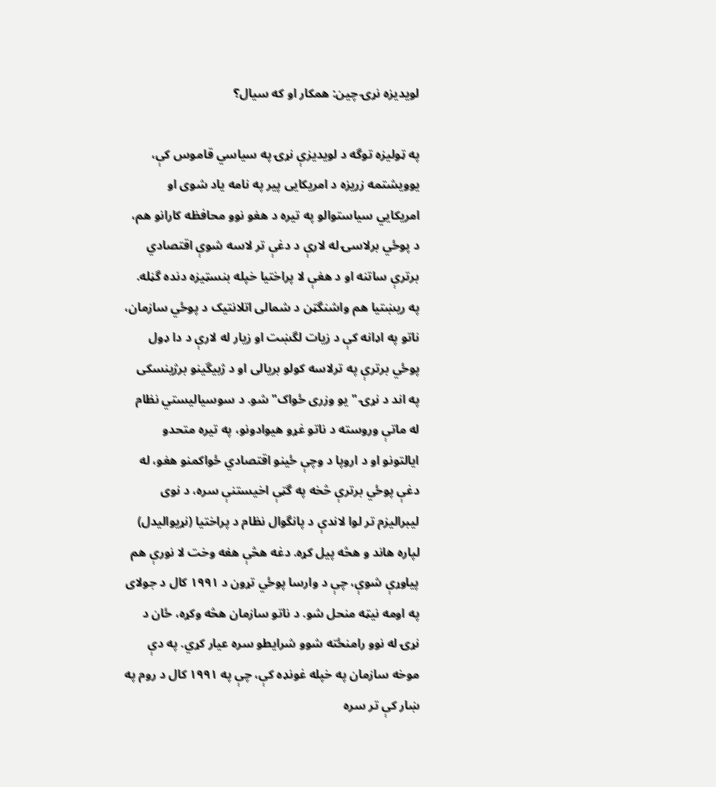لویدیزه نړۍ چین: همکار او که سیال؟

په ټولیزه توگه د لویدیزې نړۍ په سیاسي قاموس کې، یوویشتمه زریزه د امریکایی پیر په نامه یاد شوی او امریکایي سیاستوالو په تیره د هغو نوو محافظه کارانو هم، د پوځي برلاسۍ له لارې د دغې تر لاسه شوې اقتصادي برترې ساتنه او د هغې لا پراختیا خپله بنسټیزه دنده گڼله. په ریښتیا هم واشنگټن د شمالی اتلانتیک د پوځي سازمان، ناتو په اډانه کې د زیات لگښت او زیار له لارې د دا ډول پوځي برترې په ترلاسه کولو بریالی او د ژبیگینو برژینسکی په اند د نړۍ "یو وزری ځواک" شو. د سوسیالیستي نظام له ماتې وروسته د ناتو غړو هیوادونو، په تیره متحدو ایالتونو او د اروپا د وچې ځینو اقتصادي ځواکمنو هغو، له دغې پوځي برترې څخه په گټې اخیستنې سره، د نوی لیبرالیزم تر لوا لاندې د پانگوال نظام د پراختیا (نړیوالیدل) لپاره هاند و هڅه پیل کړه. دغه هڅې هغه وخت لا نورې هم پیاوړې شوې، چې د وارسا پوځي تړون د ۱۹۹۱ کال د جولای په اومه نیټه منحل شو. د ناتو سازمان هڅه وکړه، ځان د نړۍ له نوو رامنځته شوو شرایطو سره عیار کړي. په دې موخه سازمان په خپله غونډه کې، چې په ۱۹۹۱ کال د روم په ښار کې تر سره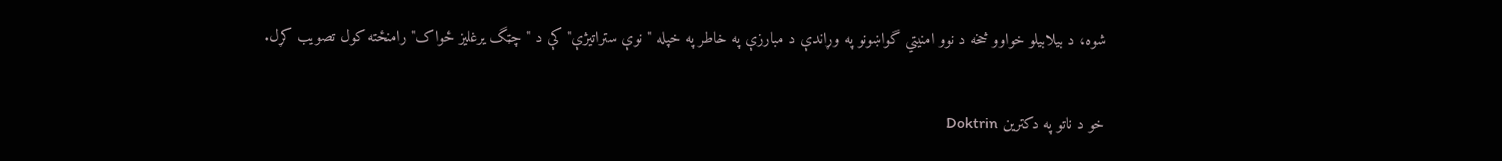شوه، د بیلابیلو خواوو څخه د نوو امنیتي گواښونو په وړاندې د مبارزې په خاطر په خپله "نوې ستراتیژې" کې د "چټگ یرغلیز ځواک" رامنځته کول تصویب کړل.

خو د ناتو په دکترین Doktrin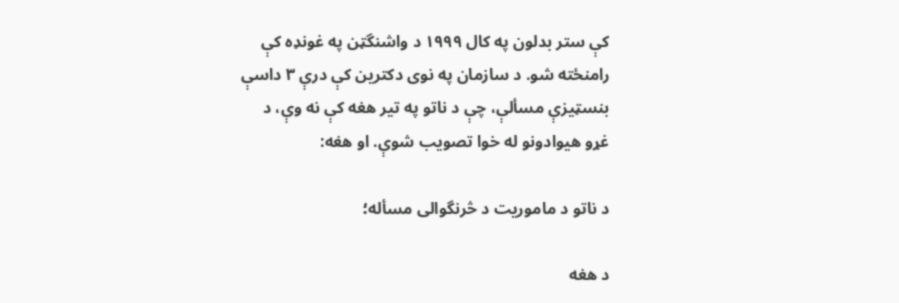کې ستر بدلون په کال ۱۹۹۹ د واشنگټن په غونډه کې رامنځته شو. د سازمان په نوی دکترین کې درې ۳ داسې بنسټیزې مسألې، چې د ناتو په تیر هغه کې نه وې، د غړو هیوادونو له خوا تصویب شوې. او هغه:

د ناتو د ماموریت د څرنگوالی مسأله؛

د هغه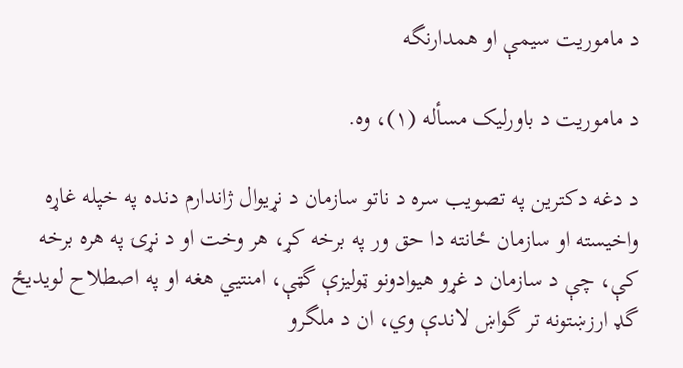د ماموریت سیمې او همدارنگه

د ماموریت د باورلیک مسأله (۱)، وه.

د دغه دکترین په تصویب سره د ناتو سازمان د نړیوال ژاندارم دنده په خپله غاړه واخیسته او سازمان ځانته دا حق ور په برخه کړ، هر وخت او د نړۍ په هره برخه کې، چې د سازمان د غړو هیوادونو ټولیزې گټې، امنتیي هغه او په اصطلاح لویدیځ گډ ارزښتونه تر گواښ لاندې وي، ان د ملگرو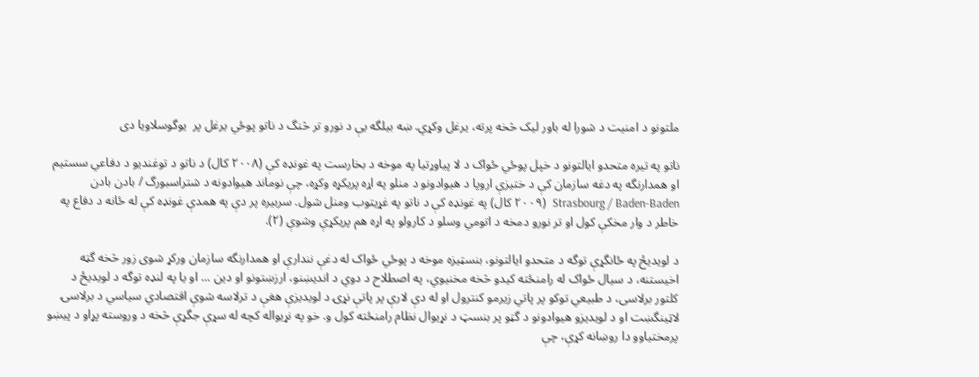ملتونو د امنیت د شورا له باور لیک څخه پرته، یرغل وکړي. ښه بیلگه یې د نورو تر څنگ د ناتو پوځي یرغل پر  یوگوسلاویا دی

ناتو په تیره متحدو ایالتونو د خپل پوځي ځواک د لا پیاوړتیا په موخه د بخارست په غونډه کې (۲۰۰۸ کال) د ناتو د توغندیو د دفاعي سستیم او همدارنگه په دغه سازمان کې د ختیزې اروپا د هیوادونو د منلو په اړه پریکړه وکړه، چې نوماند هیوادونه د شتراسبورگ / بادن بادن Strasbourg / Baden-Baden  (۲۰۰۹ کال) په غونډه کې د ناتو په غړیتوب ومنل شول. سربیره پر دې په همدې غونډه کې له ځانه د دفاع په خاطر د وار مخکې کول او تر نورو دمخه د اتومي وسلو د کارولو په اړه هم پریکړې وشوې (۲).

د لویدیځ په ځانگړې توگه د متحدو ایالتونو، بنسټیزه موخه د پوځي ځواک له دغې نندارې او همدارنگه سازمان ورکړ شوی زور څخه گټه اخیستنه، د سیال ځواک له رامنځته کیدو څخه مخنیوي، په اصطلاح د دوي د اندیښنو، ارزښتونو او دین ... او یا په لنډه توگه د لویدیځ د  کلتور برلاسی، د طبیعي توکو پر پاتي زیرمو کنترول او له دې لارې پر پاتې نړۍ د لویدیزې هغې د ترلاسه شوې اقتصادي سیاسي د برلاسۍ لاټینگښت او د لویدیزو هیوادونو د گټو پر بنسټ د نړیوال نظام رامنځته کول و. خو په نړیواله کچه له سړې جگړې څخه د وروسته پړاو د پیښو پرمختیاوو دا روښانه کړې، چې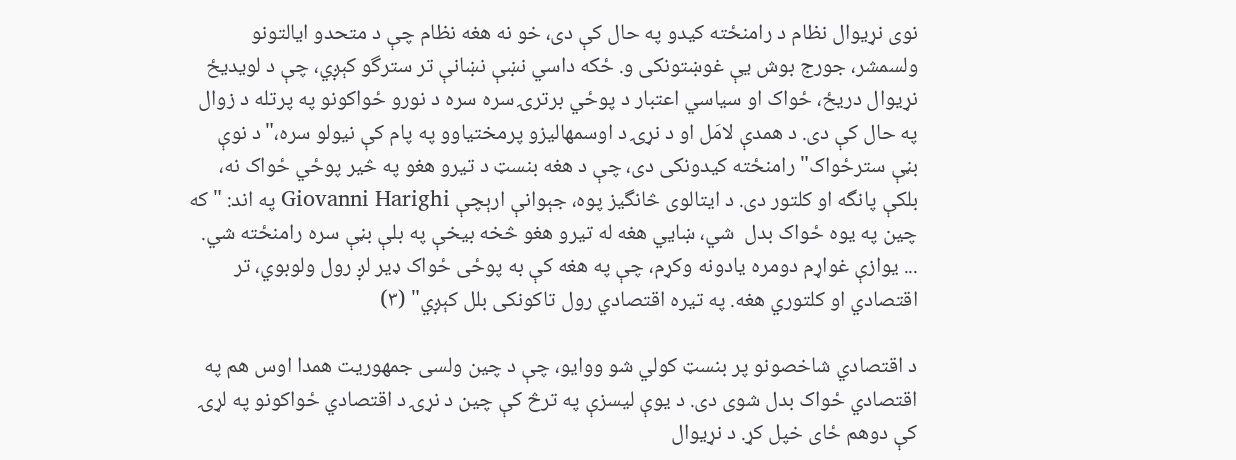نوی نړیوال نظام د رامنځته کیدو په حال کې دی، خو نه هغه نظام چې د متحدو ایالتونو ولسمشر، جورج بوش یې غوښتونکی و. ځکه داسي نښې نښانې تر سترگو کېږي، چې د لویدیځ نړیوال دریځ، ځواک او سیاسي اعتبار د پوځي برترۍ سره سره د نورو ځواکونو په پرتله د زوال په حال کې دی. د همدې لامَل او د نړۍ د اوسمهالیزو پرمختیاوو په پام کې نیولو سره،"د نوې بڼې سترځواک" رامنځته کیدونکی دی، چې د هغه بنسټ د تیرو هغو په څیر پوځي ځواک نه، بلکې پانگه او کلتور دی. د ایتالوی څانگیز پوه، جېوانې ارېچې Giovanni Harighi په اند: " که چین په یوه ځواک بدل  شي، ښایي هغه له تیرو هغو څخه بیخې په بلې بڼې سره رامنځته شي. ... یوازې غواړم دومره یادونه وکړم، چې په هغه کې به پوځی ځواک ډیر لږ رول ولوبوي، تر اقتصادي او کلتوري هغه. په تیره اقتصادي رول تاکونکی بلل کېږي" (۳)

د اقتصادي شاخصونو پر بنسټ کولي شو ووایو، چې د چین ولسی جمهوریت همدا اوس هم په اقتصادي ځواک بدل شوی دی. د یوې لیسزې په ترڅ کې چین د نړۍ د اقتصادي ځواکونو په لړۍ کې دوهم ځای خپل کړ. د نړیوال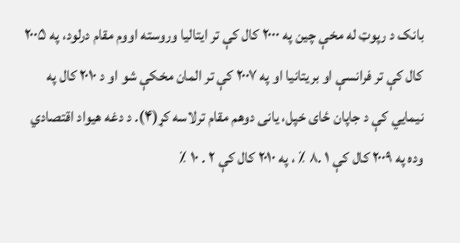بانک د رپوټ له مخې چین په ۲۰۰۰ کال کې تر ایتالیا وروسته اووم مقام درلود، په ۲۰۰۵ کال کې تر فرانسې او بریتانیا او په ۲۰۰۷ کې تر المان مخکې شو او د ۲۰۱۰ کال په نیمایي کې د جاپان ځای خپل، یانی دوهم مقام ترلاسه کړ(۴). د دغه هیواد اقتصادي وده په ۲۰۰۹ کال کې ۱ .۸ ٪ ، په ۲۰۱۰ کال کې ۲ . ۱۰ ٪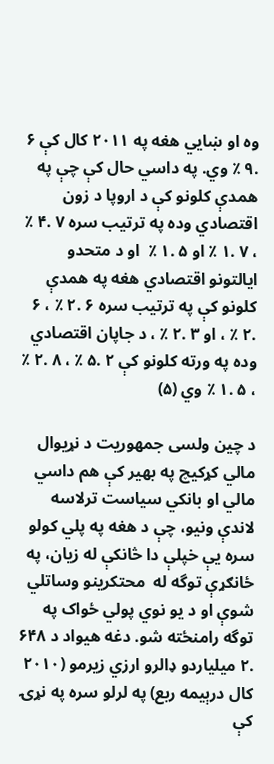وه او ښایي هغه په ۲۰۱۱ کال کې ۶ .۹ ٪ وي. په داسي حال کې چې په همدې کلونو کې د اروپا د زون اقتصادي وده په ترتیب سره ۷ .۴ ٪ ، ۷ .۱ ٪ او ۵ .۱ ٪  او د متحدو ایالتونو اقتصادي هغه په همدې کلونو کې په ترتیب سره ۶ .۲ ٪ ، ۶ .۲ ٪ ، او ۳ .۲ ٪ ، د جاپان اقتصادي وده په ورته کلونو کې ۲ .۵ ٪ ، ۸ .۲ ٪ ، ۵ .۱ ٪ وي (۵)

د چین ولسی جمهوریت د نړیوال مالي کړکیچ په بهیر کې هم داسي مالي او بانکي سیاست ترلاسه لاندې ونیو، چې د هغه په پلي کولو سره یې خپلې دا څانکې له زیان، په ځانګړې توگه له  محتکرینو وساتلي شوې او د یو نوي پولي ځواک په توگه رامنځته شو. دغه هیواد د ۶۴۸ .۲ میلیاردو ډالرو ارزي زیرمو (۲۰۱۰ کال درېیمه ربع) په لرلو سره په نړۍ کې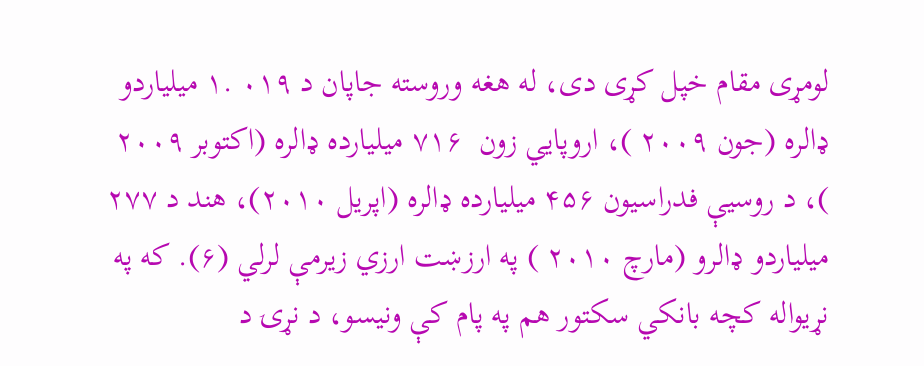لومړی مقام خپل کړی دی، له هغه وروسته جاپان د ۰۱۹ .۱ میلیاردو ډالره (جون ۲۰۰۹ )، اروپایي زون  ۷۱۶ میلیارده ډالره (اکتوبر ۲۰۰۹ )، د روسیې فدراسیون ۴۵۶ میلیارده ډالره (اپریل ۲۰۱۰)، هند د ۲۷۷ میلیاردو ډالرو (مارچ ۲۰۱۰ ) په ارزښت ارزي زیرمې لرلي (۶). که په نړیواله کچه بانکي سکتور هم په پام کې ونیسو، د نړۍ د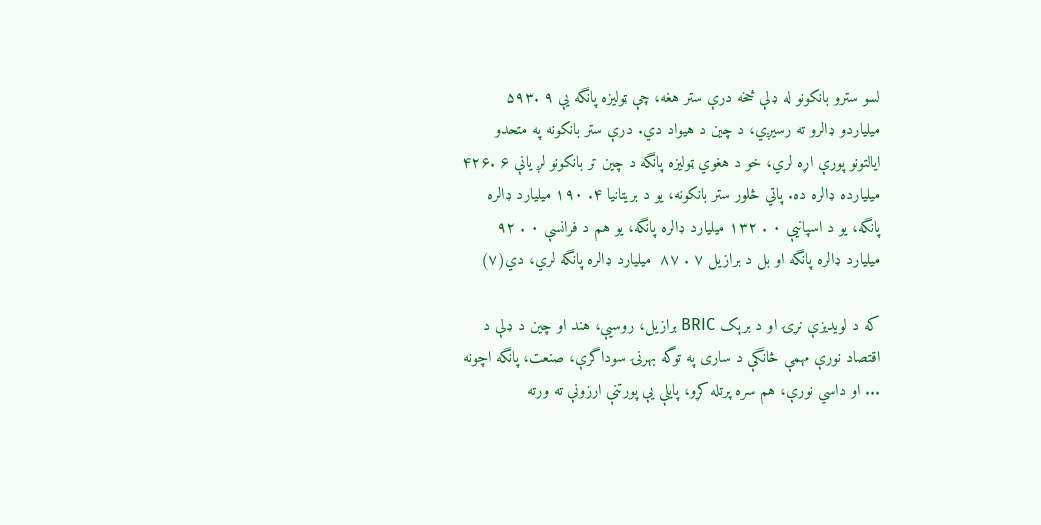لسو سترو بانکونو له ډلې څخه درې ستر هغه، چې ټولیزه پانگه یې ۹ .۵۹۳  میلیاردو ډالرو ته رسیږي، د چین د هیواد دي. درې ستر بانکونه په متحدو ایالتونو پورې اړه لري، خو د هغوي ټولیزه پانگه د چین تر بانکونو لږ یانې ۶ .۴۲۶ میلیارده ډالره ده. پاتي څلور ستر بانکونه، یو د بریتانیا ۴. ۱۹۰ میلیارد ډالره پانگه، یو د اسپانیې ۰ . ۱۳۲ میلیارد ډالره پانگه، یو هم د فرانسې ۰ . ۹۲ میلیارد ډالره پانگه او بل د برازیل ۷ . ۸۷  میلیارد ډالره پانگه لري، دي(۷)

که د لویدیزې نړۍ او د برېک BRIC برازیل، روسیې، هند او چین د ډلې د اقتصاد نورې مهمې څانگې د ساری په توگه بهرنۍ سوداگرې، صنعت، پانگه اچونه ... او داسي نورې، هم سره پرتله کړو، پایلې یې پورتنې ارزونې ته ورته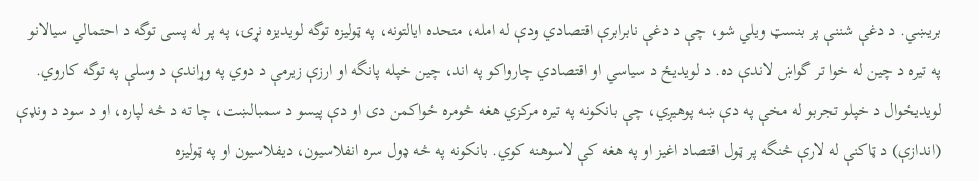بریښي. د دغې شننې پر بنسټ ویلي شو، چې د دغې نابرابرې اقتصادي ودې له امله، متحده ایالتونه، په ټولیزه توگه لویدیزه نړۍ، په پر له پسی توگه د احتمالي سیالانو په تیره د چین له خوا تر گواښ لاندې ده. د لویدیځ د سیاسي او اقتصادي چارواکو په اند، چین خپله پانگه او ارزې زیرمې د دوي په وړاندې د وسلې په توگه کاروي. لویدیځوال د خپلو تجربو له مخې په دې ښه پوهیږي، چې بانکونه په تیره مرکزي هغه څومره ځواکمن دی او دې پیسو د سمبالښت، چا ته د څه لپاره، او د سود د ونډې (اندازې) د ټاکنې له لارې څنگه پر ټول اقتصاد اغیز او په هغه کې لاسوهنه کوي. بانکونه په څه ډول سره انفلاسیون، دیفلاسیون او په ټولیزه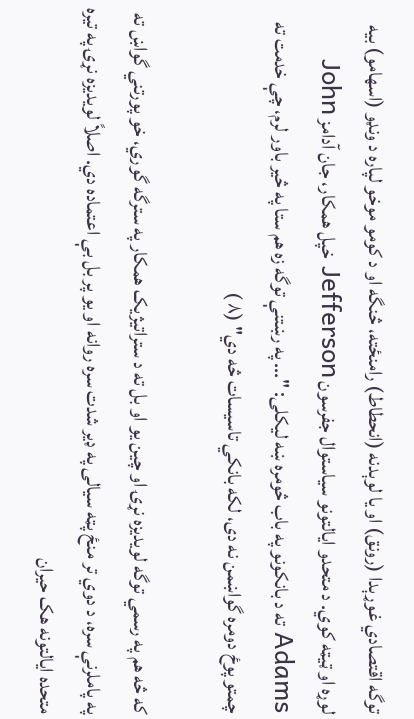توگه اقتصادي غوړېدا (رونق) او یا لوېدنه (انحطاط) رامنځته، څنگه او د کومو موخو لپاره د ونډو (اسهامو) بیه لوړه او ټیټه کوي. د متحدو ایالتونو سیاستوال جفرسون Jefferson خپل همکار، جان آدامز John Adams ته د بانکونو په باب څومره ښه لیکلی: "... په رښتنې توگه زه هم ستا په څیر باور لرم، چې خدمت ته چمتو پوځ دومره گواښمن نه دی، لکه بانکي تاسیسات څه دي" (۸ )

که څه هم په رسمي توگه لویدیزه نړۍ او چین یو او بل ته د ستراتیژیک همکار په سترگه گوري، خو پورتني گواښ ته په پاملرنې سره، د دوي تر منځ پټه سیالی په ډیر شدت سره روانه او یو پر بل بې اعتماده دي. اصلاً لویدیزه نړۍ په تیره متحده ایالتونه هک حیران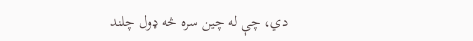دي، چې له چین سره څه ډول چلند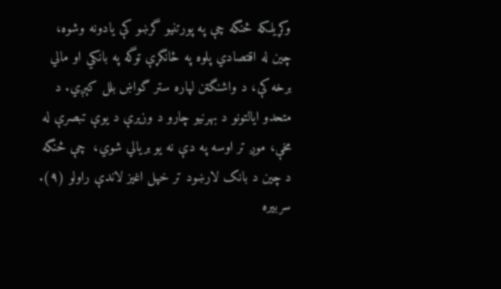وکړيلکه څنگه چې په پورتنیو گرښو کې یادونه وشوه، چین له اقتصادي پلوه په ځانگړې توگه په بانکي او مالي برخه کې، د واشنگټن لپاره ستر گواښ بلل کېږي. د متحدو ایالتونو د بهرنیو چارو د وزیرې د یوې تبصرې له مخې، موږ تر اوسه په دې نه یو بریالي شوي،  چې څنگه د چین د بانک لارښود تر خپل اغیز لاندې راولو (۹). سربیره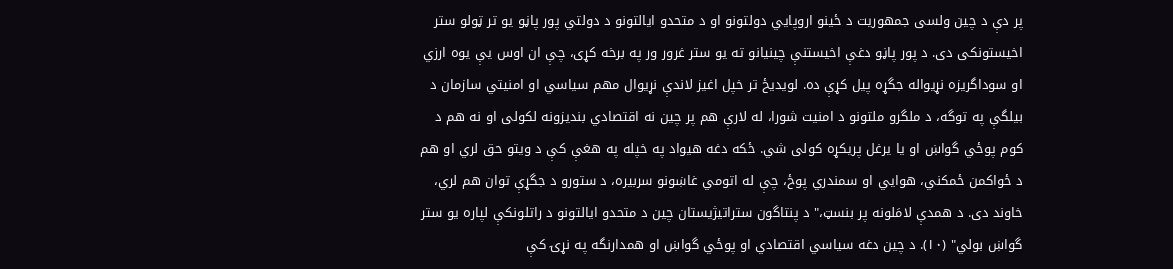پر دې د چین ولسی جمهوریت د ځینو اروپایي دولتونو او د متحدو ایالتونو د دولتي پور پاڼو یو تر ټولو ستر اخیستونکی دی. د پور پاڼو دغې اخیستنې چینیانو ته یو ستر غرور ور په برخه کړی، چې ان اوس یې یوه ارزي او سوداگریزه نړیواله جگړه پیل کړې ده. لویدیځ تر خپل اغیز لاندې نړیوال مهم سیاسي او امنیتي سازمان د بیلگې په توگه، د ملگرو ملتونو د امنیت شورا، له لارې هم پر چین نه اقتصادي بندیزونه لکولی او نه هم د کوم پوځي گواښ او یا یرغل پریکړه کولی شي. ځکه دغه هیواد په خپله په هغې کې د ویتو حق لري او هم د ځواکمن ځمکني، هوایي او سمندري پوځ، چې له اتومي غاښونو سربیره، د ستورو د جگړې توان هم لري، خاوند دی. د همدې لامَلونه پر بنسټ،" د پنتاگون ستراتیژیستان چین د متحدو ایالتونو د راتلونکې لپاره یو ستر گواښ بولي" (۱۰). د چین دغه سیاسي اقتصادي او پوځي گواښ او همدارنگه په نړۍ کې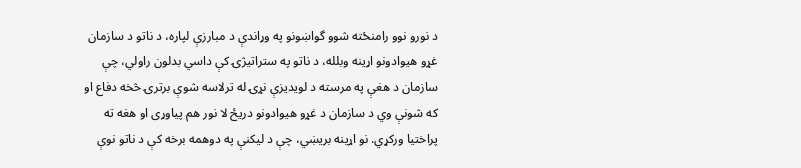د نورو نوو رامنځته شوو گواښونو په وړاندې د مبارزې لپاره، د ناتو د سازمان غړو هیوادونو اړینه وبلله، د ناتو په ستراتیژۍ کې داسي بدلون راولي، چې سازمان د هغې په مرسته د لویدیزې نړۍ له ترلاسه شوې برترۍ څخه دفاع او که شونې وي د سازمان د غړو هیوادونو دریځ لا نور هم پیاوړی او هغه ته پراختیا ورکړي. نو اړینه بریښي، چې د لیکنې په دوهمه برخه کې د ناتو نوې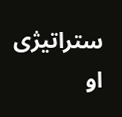ستراتیژی او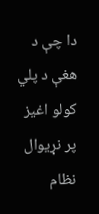دا چې د هغې د پلي کولو اغیز پر نړیوال نظام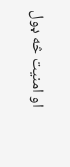او امنیت څه ډول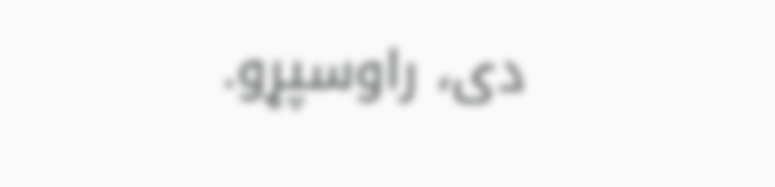دی، راوسپړو.